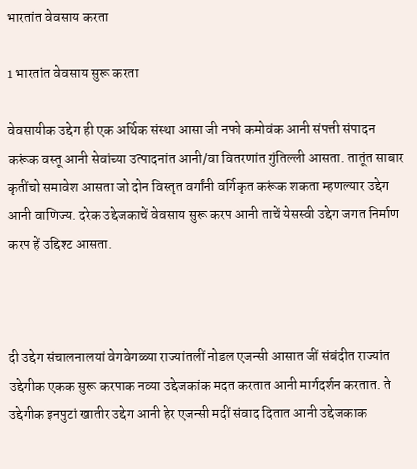भारतांत वेवसाय करता

1 भारतांत वेवसाय सुरू करता

वेवसायीक उद्देग ही एक अर्थिक संस्था आसा जी नफो कमोवंक आनी संपत्ती संपादन करूंक वस्तू आनी सेवांच्या उत्पादनांत आनी/वा वितरणांत गुंतिल्ली आसता. तातूंत साबार कृतींचो समावेश आसता जो दोन विस्तृत वर्गांनी वर्गिकृत करूंक शकता म्हणल्यार उद्देग आनी वाणिज्य. दरेक उद्देजकाचें वेवसाय सुरू करप आनी ताचें येसस्वी उद्देग जगत निर्माण करप हें उद्दिश्ट आसता.



दी उद्देग संचालनालयां वेगवेगळ्या राज्यांतलीं नोडल एजन्सी आसात जीं संबंदीत राज्यांत उद्देगीक एकक सुरू करपाक नव्या उद्देजकांक मदत करतात आनी मार्गदर्शन करतात. ते उद्देगीक इनपुटां खातीर उद्देग आनी हेर एजन्सी मदीं संवाद दितात आनी उद्देजकाक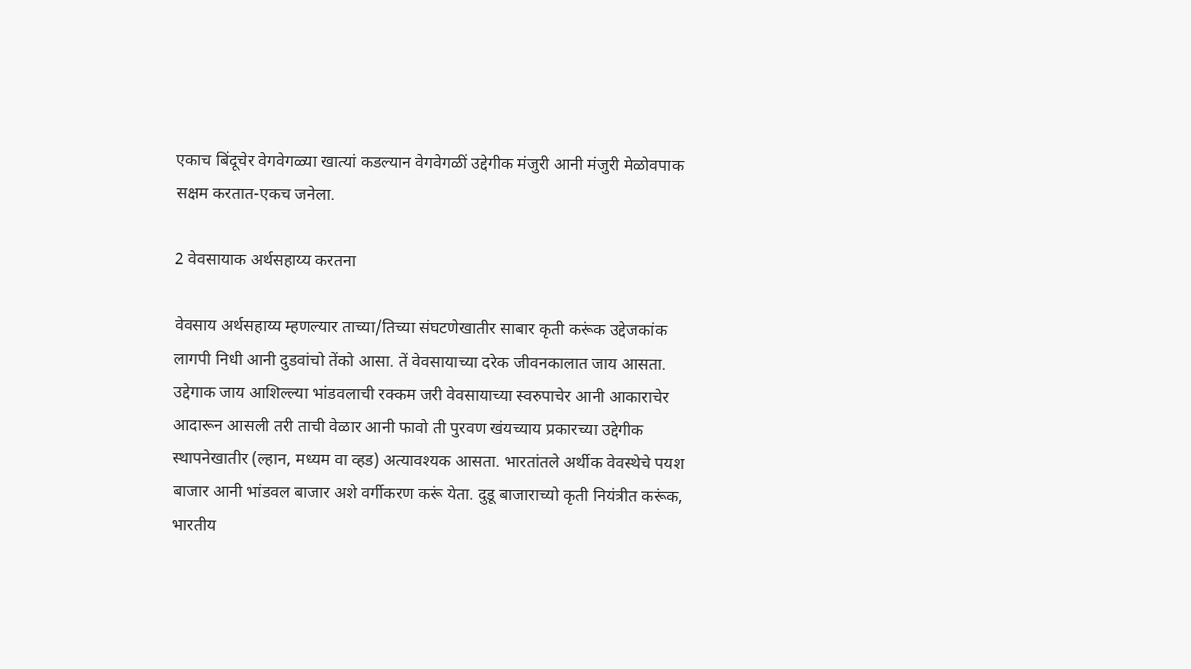एकाच बिंदूचेर वेगवेगळ्या खात्यां कडल्यान वेगवेगळीं उद्देगीक मंजुरी आनी मंजुरी मेळोवपाक सक्षम करतात-एकच जनेला.

2 वेवसायाक अर्थसहाय्य करतना

वेवसाय अर्थसहाय्य म्हणल्यार ताच्या/तिच्या संघटणेखातीर साबार कृती करूंक उद्देजकांक लागपी निधी आनी दुडवांचो तेंको आसा. तें वेवसायाच्या दरेक जीवनकालात जाय आसता. उद्देगाक जाय आशिल्ल्या भांडवलाची रक्कम जरी वेवसायाच्या स्वरुपाचेर आनी आकाराचेर आदारून आसली तरी ताची वेळार आनी फावो ती पुरवण खंयच्याय प्रकारच्या उद्देगीक स्थापनेखातीर (ल्हान, मध्यम वा व्हड) अत्यावश्यक आसता. भारतांतले अर्थीक वेवस्थेचे पयश बाजार आनी भांडवल बाजार अशे वर्गीकरण करूं येता. दुडू बाजाराच्यो कृती नियंत्रीत करूंक, भारतीय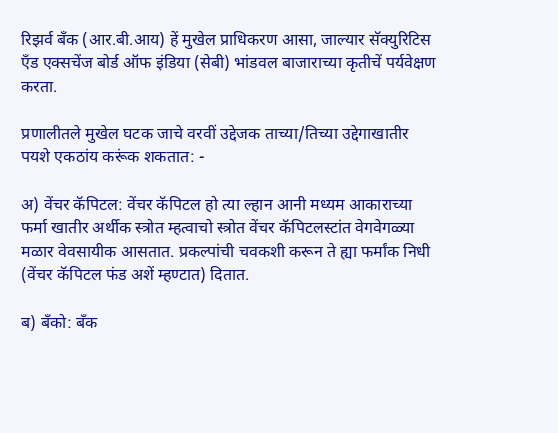रिझर्व बँक (आर.बी.आय) हें मुखेल प्राधिकरण आसा, जाल्यार सॅक्युरिटिस एँड एक्सचेंज बोर्ड ऑफ इंडिया (सेबी) भांडवल बाजाराच्या कृतीचें पर्यवेक्षण करता.

प्रणालीतले मुखेल घटक जाचे वरवीं उद्देजक ताच्या/तिच्या उद्देगाखातीर पयशे एकठांय करूंक शकतात: -

अ) वेंचर कॅपिटल: वेंचर कॅपिटल हो त्या ल्हान आनी मध्यम आकाराच्या फर्मा खातीर अर्थीक स्त्रोत म्हत्वाचो स्त्रोत वेंचर कॅपिटलस्टांत वेगवेगळ्या मळार वेवसायीक आसतात. प्रकल्पांची चवकशी करून ते ह्या फर्मांक निधी (वेंचर कॅपिटल फंड अशें म्हण्टात) दितात.

ब) बँको: बँक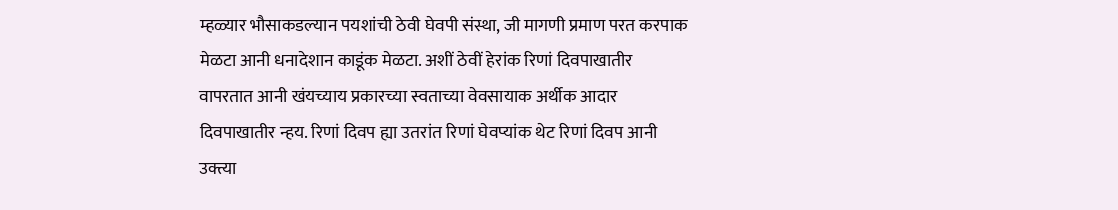म्हळ्यार भौसाकडल्यान पयशांची ठेवी घेवपी संस्था, जी मागणी प्रमाण परत करपाक मेळटा आनी धनादेशान काडूंक मेळटा. अशीं ठेवीं हेरांक रिणां दिवपाखातीर वापरतात आनी खंयच्याय प्रकारच्या स्वताच्या वेवसायाक अर्थीक आदार दिवपाखातीर न्हय. रिणां दिवप ह्या उतरांत रिणां घेवप्यांक थेट रिणां दिवप आनी उक्त्या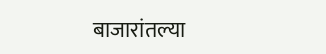बाजारांतल्या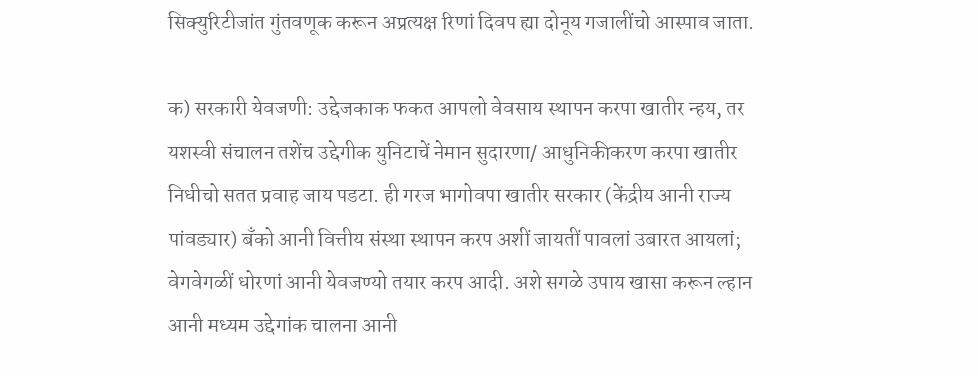सिक्युरिटीजांत गुंतवणूक करून अप्रत्यक्ष रिणां दिवप ह्या दोनूय गजालींचो आस्पाव जाता.

क) सरकारी येवजणी: उद्देजकाक फकत आपलो वेवसाय स्थापन करपा खातीर न्हय, तर यशस्वी संचालन तशेंच उद्देगीक युनिटाचें नेमान सुदारणा/ आधुनिकीकरण करपा खातीर निधीचो सतत प्रवाह जाय पडटा. ही गरज भागोवपा खातीर सरकार (केंद्रीय आनी राज्य पांवड्यार) बँको आनी वित्तीय संस्था स्थापन करप अशीं जायतीं पावलां उबारत आयलां; वेगवेगळीं धोरणां आनी येवजण्यो तयार करप आदी. अशे सगळे उपाय खासा करून ल्हान आनी मध्यम उद्देगांक चालना आनी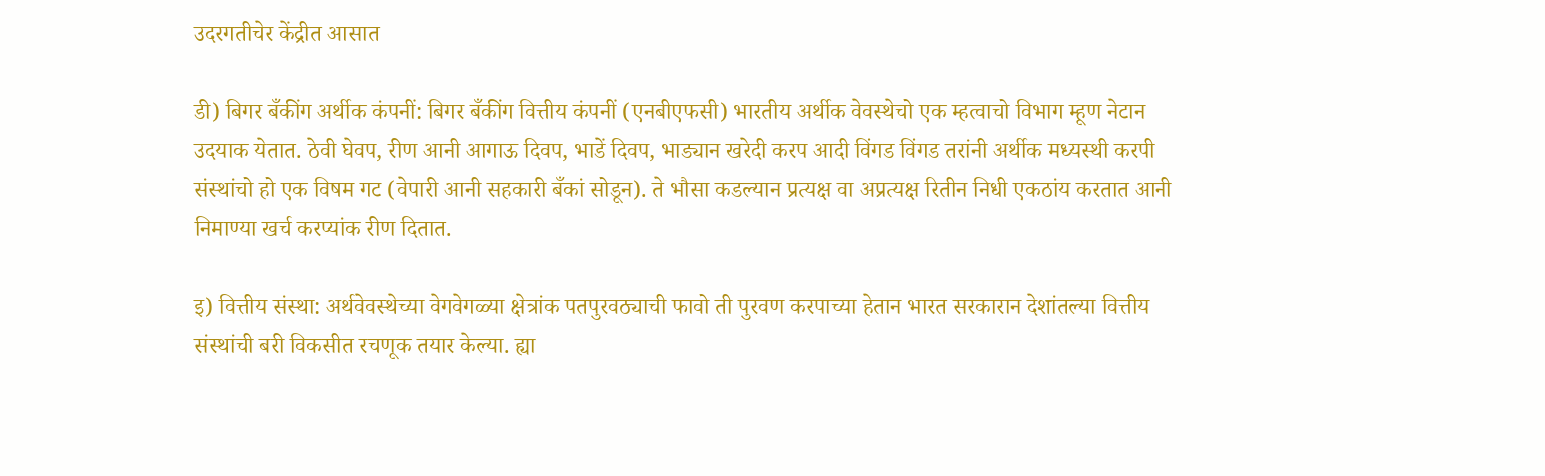उदरगतीचेर केंद्रीत आसात

डी) बिगर बँकींग अर्थीक कंपनीं: बिगर बँकींग वित्तीय कंपनीं (एनबीएफसी) भारतीय अर्थीक वेवस्थेचो एक म्हत्वाचो विभाग म्हूण नेटान उदयाक येतात. ठेवी घेवप, रीण आनी आगाऊ दिवप, भाडें दिवप, भाड्यान खरेदी करप आदी विंगड विंगड तरांनी अर्थीक मध्यस्थी करपी संस्थांचो हो एक विषम गट (वेपारी आनी सहकारी बँकां सोडून). ते भौसा कडल्यान प्रत्यक्ष वा अप्रत्यक्ष रितीन निधी एकठांय करतात आनी निमाण्या खर्च करप्यांक रीण दितात.

इ) वित्तीय संस्था: अर्थवेवस्थेच्या वेगवेगळ्या क्षेत्रांक पतपुरवठ्याची फावो ती पुरवण करपाच्या हेतान भारत सरकारान देशांतल्या वित्तीय संस्थांची बरी विकसीत रचणूक तयार केल्या. ह्या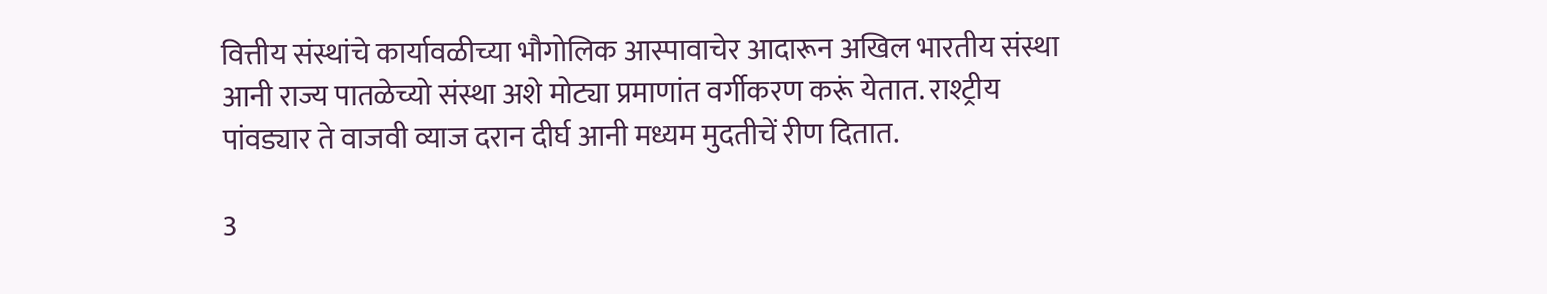वित्तीय संस्थांचे कार्यावळीच्या भौगोलिक आस्पावाचेर आदारून अखिल भारतीय संस्था आनी राज्य पातळेच्यो संस्था अशे मोट्या प्रमाणांत वर्गीकरण करूं येतात. राश्ट्रीय पांवड्यार ते वाजवी व्याज दरान दीर्घ आनी मध्यम मुदतीचें रीण दितात.

3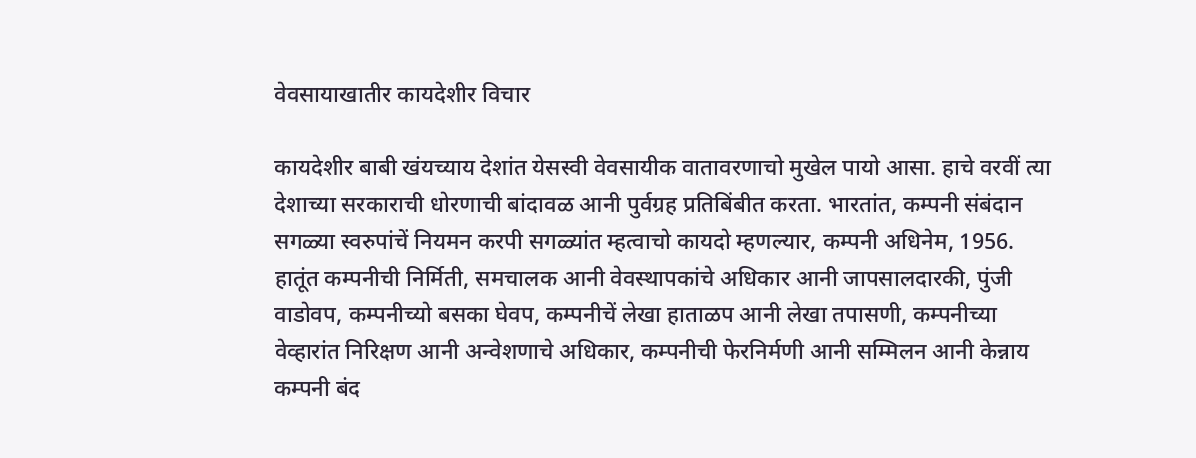वेवसायाखातीर कायदेशीर विचार

कायदेशीर बाबी खंयच्याय देशांत येसस्वी वेवसायीक वातावरणाचो मुखेल पायो आसा. हाचे वरवीं त्या देशाच्या सरकाराची धोरणाची बांदावळ आनी पुर्वग्रह प्रतिबिंबीत करता. भारतांत, कम्पनी संबंदान सगळ्या स्वरुपांचें नियमन करपी सगळ्यांत म्हत्वाचो कायदो म्हणल्यार, कम्पनी अधिनेम, 1956. हातूंत कम्पनीची निर्मिती, समचालक आनी वेवस्थापकांचे अधिकार आनी जापसालदारकी, पुंजी वाडोवप, कम्पनीच्यो बसका घेवप, कम्पनीचें लेखा हाताळप आनी लेखा तपासणी, कम्पनीच्या वेव्हारांत निरिक्षण आनी अन्वेशणाचे अधिकार, कम्पनीची फेरनिर्मणी आनी सम्मिलन आनी केन्नाय कम्पनी बंद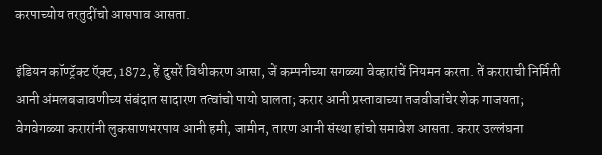करपाच्योय तरतुदींचो आसपाव आसता.

इंडियन कॉण्ट्रॅक्ट ऍक्ट, 1872, हें दुसरें विधीकरण आसा, जें कम्पनीच्या सगळ्या वेव्हारांचें नियमन करता. तें कराराची निर्मिती आनी अंमलबजावणीच्य संबंदात सादारण तत्वांचो पायो घालता; करार आनी प्रस्तावाच्या तजवीजांचेर शेक गाजयता; वेगवेगळ्या करारांनी लुकसाणभरपाय आनी हमी, जामीन, तारण आनी संस्था हांचो समावेश आसता. करार उल्लंघना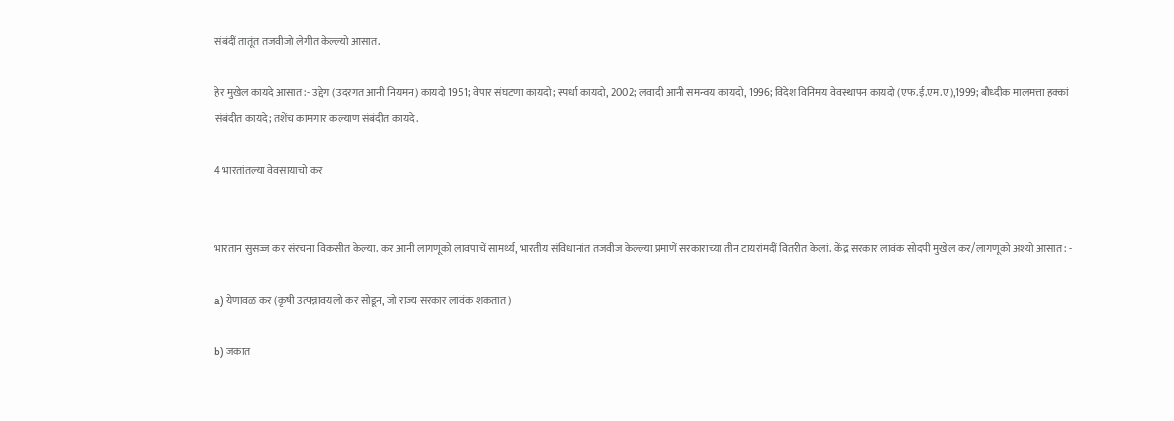संबंदीं तातूंत तजवीजो लेगीत केल्ल्यो आसात.

हेर मुखेल कायदे आसात:- उद्देग (उदरगत आनी नियमन) कायदो 1951; वेपार संघटणा कायदो; स्पर्धा कायदो, 2002; लवादी आनी समन्वय कायदो, 1996; विदेश विनिमय वेवस्थापन कायदो (एफ.ई.एम.ए),1999; बौध्दीक मालमत्ता हक्कां संबंदीत कायदे; तशेंच कामगार कल्याण संबंदीत कायदे.

4 भारतांतल्या वेवसायाचो कर


भारतान सुसज्ज कर संरचना विकसीत केल्या. कर आनी लागणूको लावपाचें सामर्थ्य, भारतीय संविधानांत तजवीज केल्ल्या प्रमाणें सरकाराच्या तीन टायरांमदीं वितरीत केलां. केंद्र सरकार लावंक सोदपी मुखेल कर/लागणूको अश्यो आसात: -

a) येणावळ कर (कृषी उत्पन्नावयलो कर सोडून, जो राज्य सरकार लावंक शकतात)

b) जकात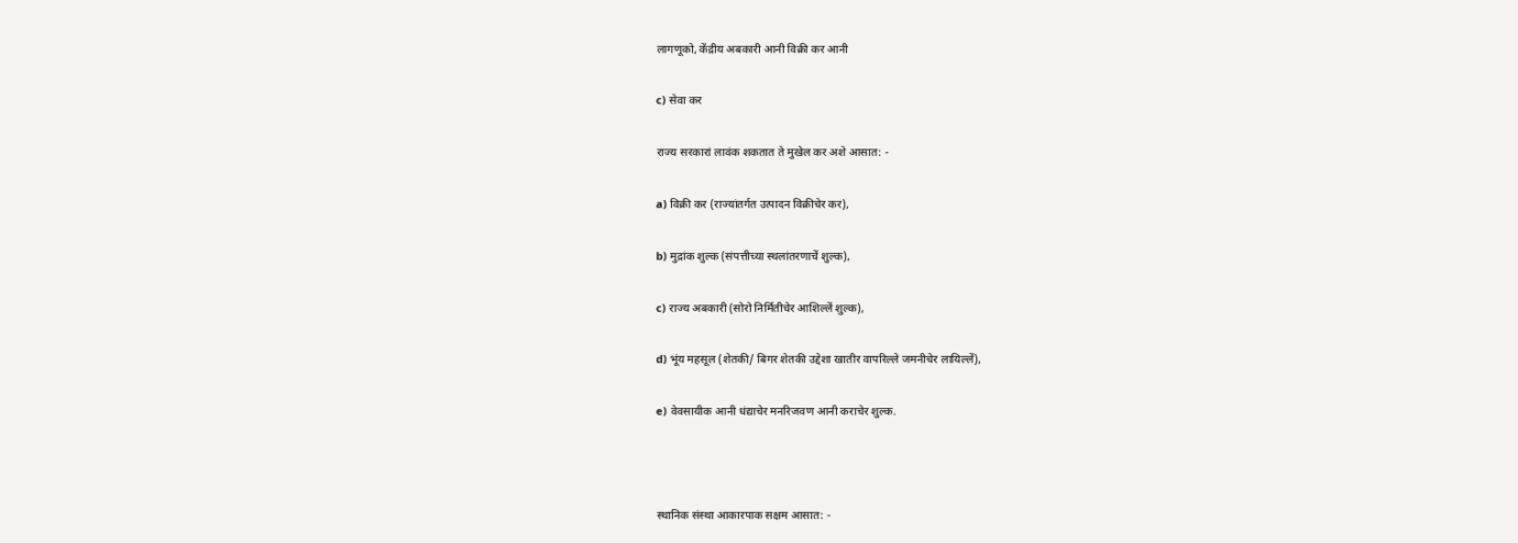लागणूको, केंद्रीय अबकारी आनी विक्री कर आनी

c) सेवा कर

राज्य सरकारां लावंक शकतात ते मुखेल कर अशे आसात: -

a) विक्री कर (राज्यांतर्गत उत्पादन विक्रीचेर कर),

b) मुद्रांक शुल्क (संपत्तीच्या स्थलांतरणाचें शुल्क),

c) राज्य अबकारी (सोरो निर्मितीचेर आशिल्लें शुल्क),

d) भूंय महसूल (शेतकी/ बिगर शेतकी उद्देशा खातीर वापरिल्ले जमनीचेर लायिल्लें),

e) वेवसायीक आनी धंद्याचेर मनरिजवण आनी कराचेर शुल्क.



स्थानिक संस्था आकारपाक सक्षम आसात: -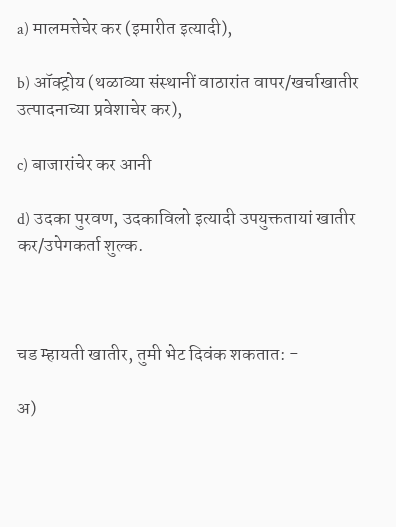a) मालमत्तेचेर कर (इमारीत इत्यादी),

b) ऑक्ट्रोय (थळाव्या संस्थानीं वाठारांत वापर/खर्चाखातीर उत्पादनाच्या प्रवेशाचेर कर),

c) बाजारांचेर कर आनी

d) उदका पुरवण, उदकाविलो इत्यादी उपयुक्ततायां खातीर कर/उपेगकर्ता शुल्क.



चड म्हायती खातीर, तुमी भेट दिवंक शकतात: -

अ)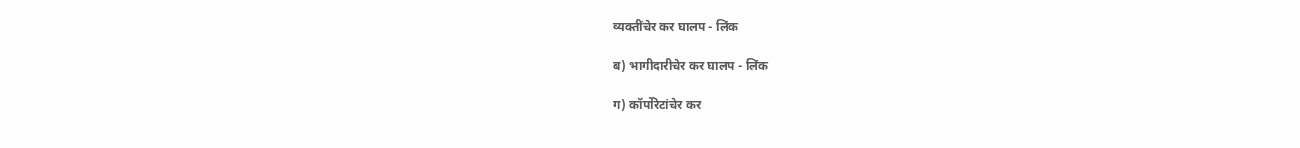व्यक्तींचेर कर घालप - लिंक

ब) भागीदारीचेर कर घालप - लिंक

ग) कॉर्पोरेटांचेर कर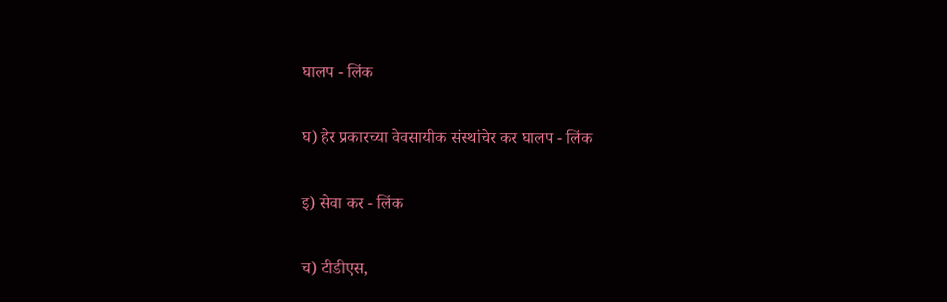घालप - लिंक

घ) हेर प्रकारच्या वेवसायीक संस्थांचेर कर घालप - लिंक

इ) सेवा कर - लिंक

च) टीडीएस,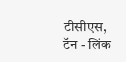टीसीएस, टॅन - लिंक